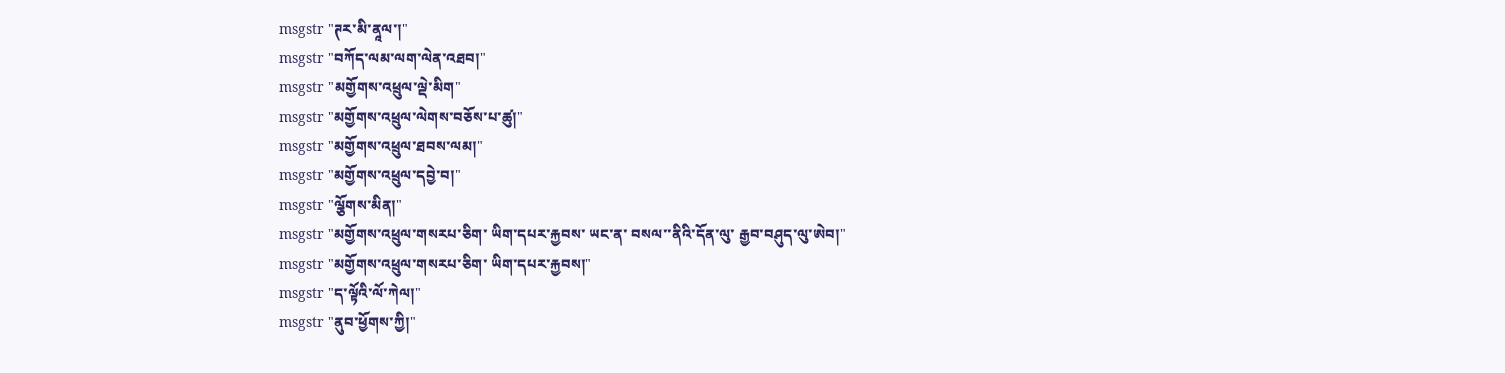msgstr "ཊར་མི་ནཱལ་།"
msgstr "བཀོད་ལམ་ལག་ལེན་འཐབ།"
msgstr "མགྱོགས་འཕྲུལ་ལྡེ་མིག"
msgstr "མགྱོགས་འཕྲུལ་ལེགས་བཅོས་པ་ཚུ།"
msgstr "མགྱོགས་འཕྲུལ་ཐབས་ལམ།"
msgstr "མགྱོགས་འཕྲུལ་དབྱེ་བ།"
msgstr "ལྕོགས་མིན།"
msgstr "མགྱོགས་འཕྲུལ་གསརཔ་ཅིག་ ཡིག་དཔར་རྐྱབས་ ཡང་ན་ བསལ་་ནིའི་དོན་ལུ་ རྒྱབ་བཤུད་ལུ་ཨེབ།"
msgstr "མགྱོགས་འཕྲུལ་གསརཔ་ཅིག་ ཡིག་དཔར་རྐྱབས།"
msgstr "ད་ལྟོའི་ལོ་ཀེལ།"
msgstr "ནུབ་ཕྱོགས་ཀྱི།"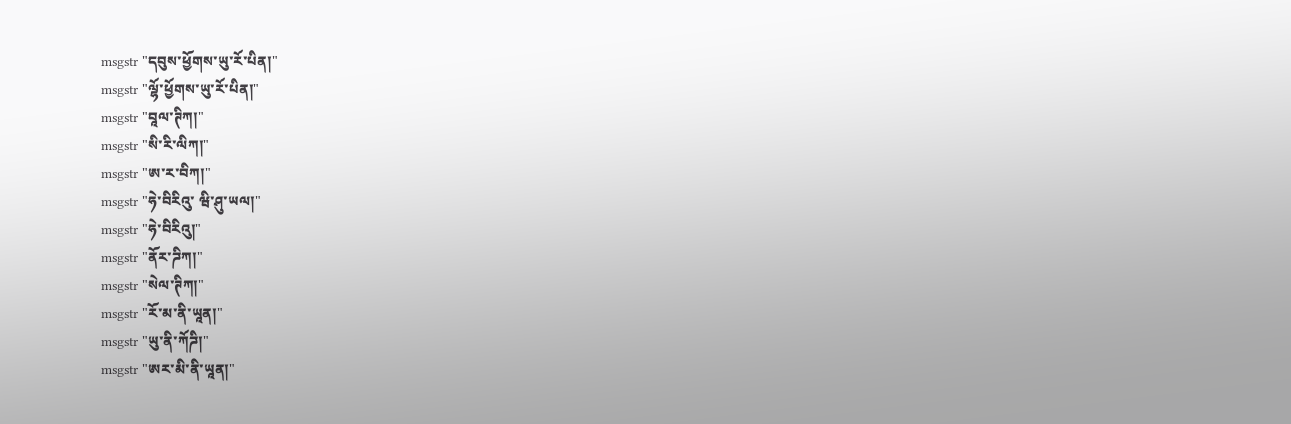msgstr "དབུས་ཕྱོགས་ཡུ་རོ་པིན།"
msgstr "ལྷོ་ཕྱོགས་ཡུ་རོ་པིན།"
msgstr "བཱལ་ཊིཀ།"
msgstr "སི་རི་ལིཀ།"
msgstr "ཨ་ར་བིཀ།"
msgstr "ཧེ་བིརིའུ་ ཝི་ཤུ་ཡལ།"
msgstr "ཧེ་བིརིའུ།"
msgstr "ནོར་ཌིཀ།"
msgstr "སེལ་ཊིཀ།"
msgstr "རོ་མ་ནི་ཡཱན།"
msgstr "ཡུ་ནི་ཀོཌི།"
msgstr "ཨར་མི་ནི་ཡཱན།"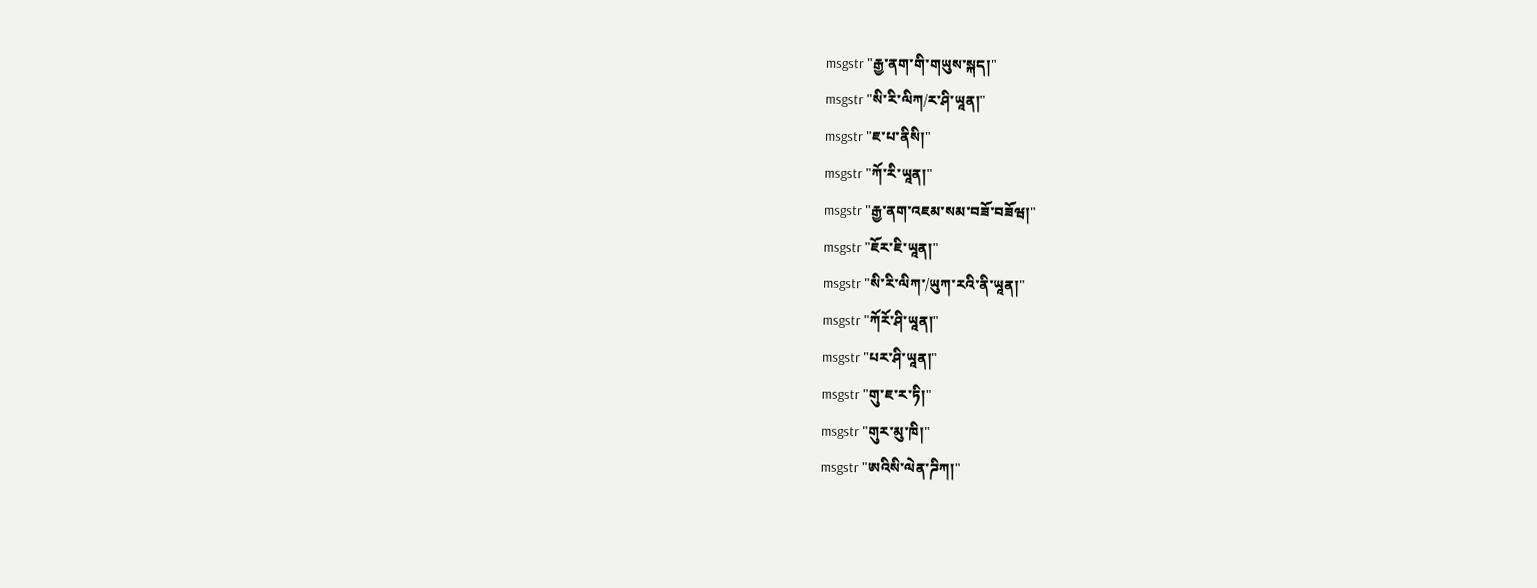msgstr "རྒྱ་ནག་གི་གཡུས་སྐད།"
msgstr "སི་རི་ལིཀ/ར་ཤི་ཡཱན།"
msgstr "ཇ་པ་ནིསི།"
msgstr "ཀོ་རི་ཡཱན།"
msgstr "རྒྱ་ནག་འཇམ་སམ་བཟོ་བཟོཝ།"
msgstr "ཇོར་ཇི་ཡཱན།"
msgstr "སི་རི་ལིཀ་/ཡུཀ་རའི་ནི་ཡཱན།"
msgstr "ཀོརོ་ཤི་ཡཱན།"
msgstr "པར་ཤི་ཡཱན།"
msgstr "གུ་ཇ་ར་ཏི།"
msgstr "གུར་མུ་ཁི།"
msgstr "ཨའིསི་ལེན་ཌིཀ།"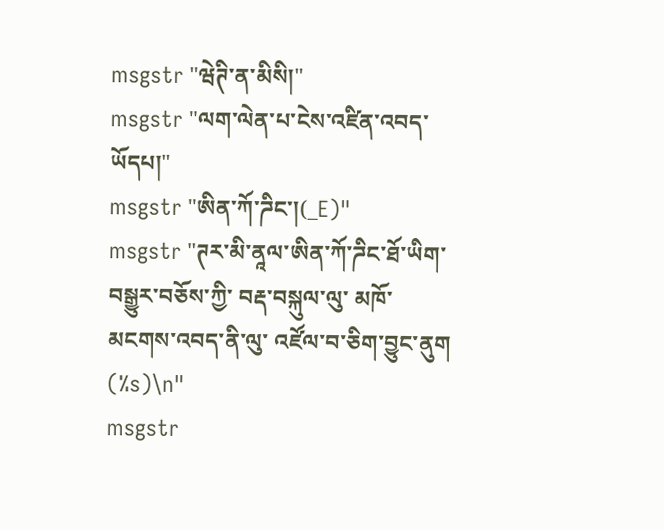msgstr "ཝེཊི་ན་མིསི།"
msgstr "ལག་ལེན་པ་ངེས་འཛིན་འབད་ཡོདཔ།"
msgstr "ཨིན་ཀོ་ཌིང་།(_E)"
msgstr "ཊར་མི་ནཱལ་ཨིན་ཀོ་ཌིང་ཐོ་ཡིག་བསྒྱུར་བཅོས་ཀྱི་ བརྡ་བསྐུལ་ལུ་ མཁོ་མངགས་འབད་ནི་ལུ་ འཛོལ་བ་ཅིག་བྱུང་ནུག (%s)\n"
msgstr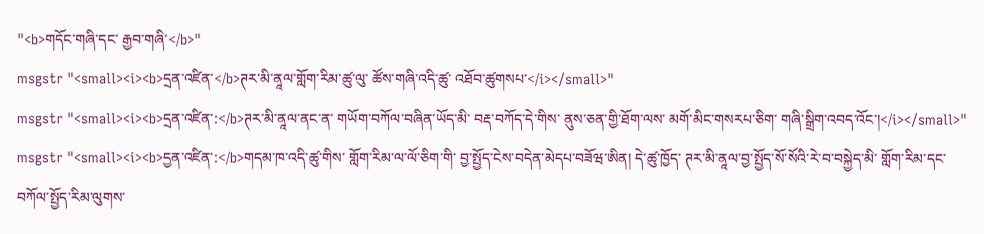"<b>གདོང་གཞི་དང་ རྒྱབ་གཞི་</b>"
msgstr "<small><i><b>དྲན་འཛིན་</b>ཊར་མི་ནཱལ་གློག་རིམ་ཚུ་ལུ་ ཚོས་གཞི་འདི་ཚུ་ འཐོབ་ཚུགསཔ་</i></small>"
msgstr "<small><i><b>དྲན་འཛིན་:</b>ཊར་མི་ནཱལ་ནང་ན་ གཡོག་བཀོལ་བཞིན་ཡོད་མི་ བརྡ་བཀོད་དེ་གིས་ ནུས་ཅན་གྱི་ཐོག་ལས་ མགོ་མིང་གསརཔ་ཅིག་ གཞི་སྒྲིག་འབད་འོང་།</i></small>"
msgstr "<small><i><b>དྱན་འཛིན་:</b>གདམ་ཁ་འདི་ཚུ་གིས་ གློག་རིམ་ལ་ལོ་ཅིག་གི་ བྱ་སྤྱོད་ངེས་བདེན་མེདཔ་བཟོཝ་ཨིན། དེ་ཚུ་ཁྱོད་ ཊར་མི་ནཱལ་བྱ་སྤྱོད་སོ་སོའི་རེ་བ་བསྐྱེད་མི་ གློག་རིམ་དང་ བཀོལ་སྤྱོད་རིམ་ལུགས་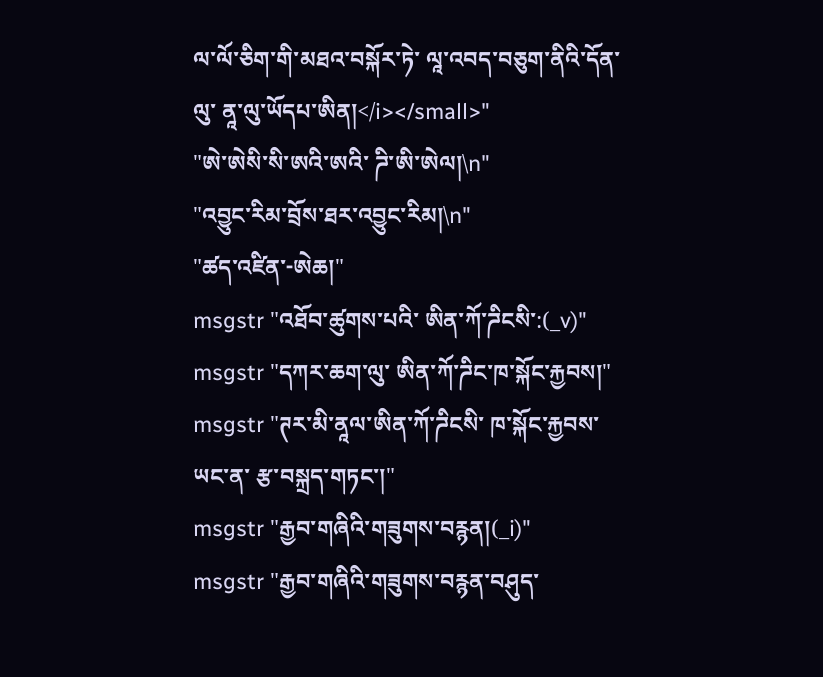ལ་ལོ་ཅིག་གི་མཐའ་བསྐོར་ཏེ་ ལཱ་འབད་བཅུག་ནིའི་དོན་ལུ་ ནཱ་ལུ་ཡོདཔ་ཨིན།</i></small>"
"ཨེ་ཨེསི་སི་ཨའི་ཨའི་ ཌི་ཨི་ཨེལ།\n"
"འབྱུང་རིམ་བྲོས་ཐར་འབྱུང་རིམ།\n"
"ཚད་འཛིན་-ཨེཆ།"
msgstr "འཐོབ་ཚུགས་པའི་ ཨིན་ཀོ་ཌིངསི་:(_v)"
msgstr "དཀར་ཆག་ལུ་ ཨིན་ཀོ་ཌིང་ཁ་སྐོང་རྐྱབས།"
msgstr "ཊར་མི་ནཱལ་ཨིན་ཀོ་ཌིངསི་ ཁ་སྐོང་རྐྱབས་ ཡང་ན་ རྩ་བསྐྲད་གཏང་།"
msgstr "རྒྱབ་གཞིའི་གཟུགས་བརྙན།(_i)"
msgstr "རྒྱབ་གཞིའི་གཟུགས་བརྙན་བཤུད་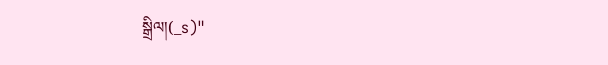སྒྲིལ།(_s)"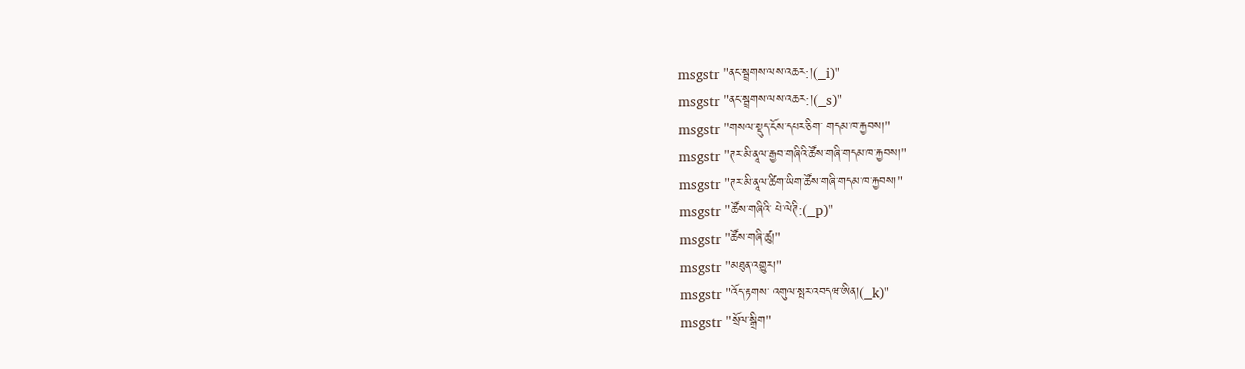msgstr "ནང་སྦྲགས་ལས་འཆར:།(_i)"
msgstr "ནང་སྦྲགས་ལས་འཆར:།(_s)"
msgstr "གསལ་སྡུད་ངོས་དཔར་ཅིག་ གདམ་ཁ་རྐྱབས།"
msgstr "ཊར་མི་ནཱལ་རྒྱབ་གཞིའི་ཚོས་གཞི་གདམ་ཁ་རྐྱབས།"
msgstr "ཊར་མི་ནཱལ་ཚིག་ཡིག་ཚོས་གཞི་གདམ་ཁ་རྐྱབས།"
msgstr "ཚོས་གཞིའི་ པེ་ལེཊི:(_p)"
msgstr "ཚོས་གཞི་ཚུ།"
msgstr "མཐུན་འགྱུར།"
msgstr "འོད་རྟགས་ འགུལ་སྤར་འབདཝ་ཨིན།(_k)"
msgstr "སྲོལ་སྒྲིག"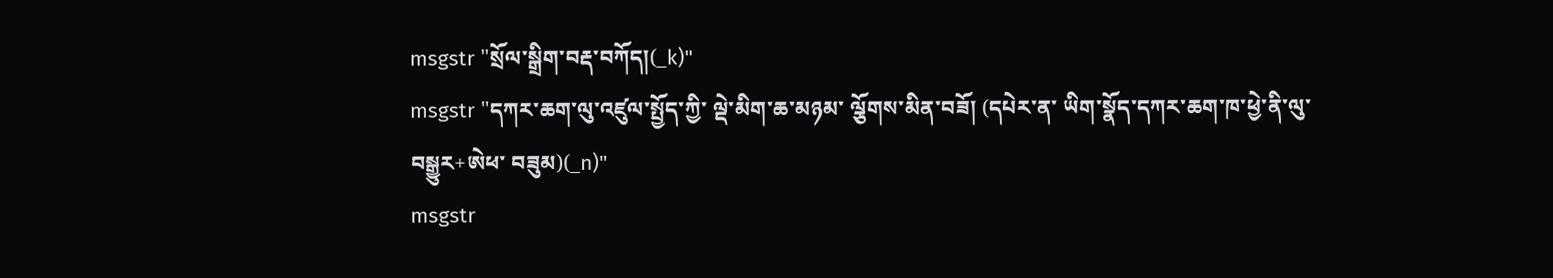msgstr "སྲོལ་སྒྲིག་བརྡ་བཀོད།(_k)"
msgstr "དཀར་ཆག་ལུ་འཛུལ་སྤྱོད་ཀྱི་ ལྡེ་མིག་ཆ་མཉམ་ ལྕོགས་མིན་བཟོ། (དཔེར་ན་ ཡིག་སྣོད་དཀར་ཆག་ཁ་ཕྱེ་ནི་ལུ་ བསྒྱུར+ཨེཕ་ བཟུམ)(_n)"
msgstr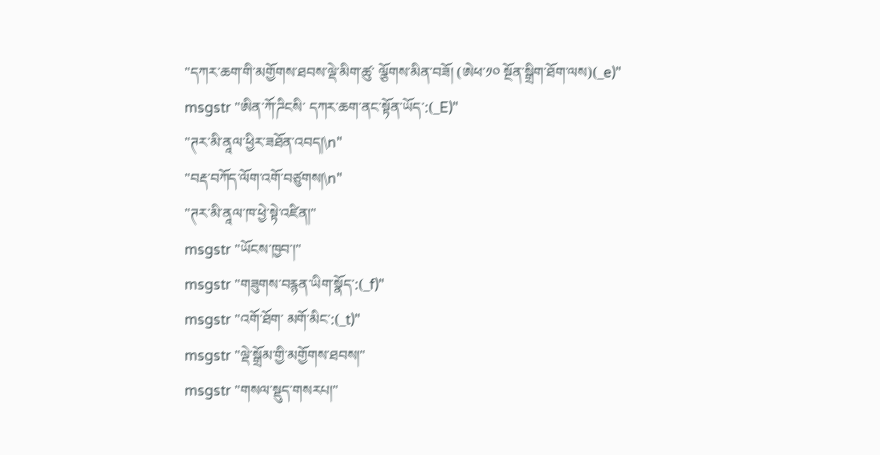"དཀར་ཆག་གི་མགྱོགས་ཐབས་ལྡེ་མིག་ཚུ་ ལྕོགས་མིན་བཟོ། (ཨེཕ་༡༠ སྔོན་སྒྲིག་ཐོག་ལས)(_e)"
msgstr "ཨིན་ཀོ་ཌིངསི་ དཀར་ཆག་ནང་སྟོན་ཡོད་:(_E)"
"ཊར་མི་ནཱལ་ཕྱིར་ཟཐོན་འབད།\n"
"བརྡ་བཀོད་ལོག་འགོ་བཙུགས།\n"
"ཊར་མི་ནཱལ་ཁ་ཕྱེ་སྟེ་འཛིན།"
msgstr "ཡོངས་ཁྱབ་།"
msgstr "གཟུགས་བརྙན་ཡིག་སྣོད་:(_f)"
msgstr "འགོ་ཐོག་ མགོ་མིང་:(_t)"
msgstr "ལྡེ་སྒྲོམ་གྱི་མགྱོགས་ཐབས།"
msgstr "གསལ་སྡུད་གསརཔ།"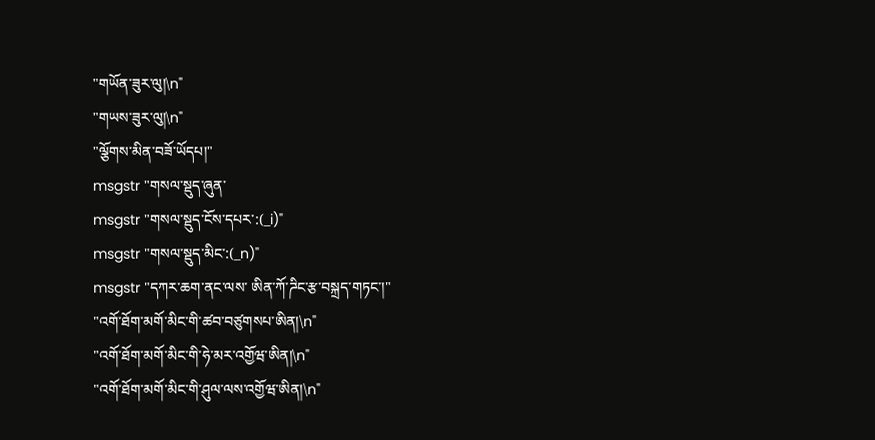"གཡོན་ཟུར་ལུ།\n"
"གཡས་ཟུར་ལུ།\n"
"ལྕོགས་མིན་བཟོ་ཡོདཔ།"
msgstr "གསལ་སྡུད་ཞུན་
msgstr "གསལ་སྡུད་ངོས་དཔར་:(_i)"
msgstr "གསལ་སྡུད་མིང་:(_n)"
msgstr "དཀར་ཆག་ནང་ལས་ ཨིན་ཀོ་ཌིང་རྩ་བསྐྲད་གཏང་།"
"འགོ་ཐོག་མགོ་མིང་གི་ཚབ་བཙུགསཔ་ཨིན།\n"
"འགོ་ཐོག་མགོ་མིང་གི་ཧེ་མར་འགྱོཝ་ཨིན།\n"
"འགོ་ཐོག་མགོ་མིང་གི་ཤུལ་ལས་འགྱོཝ་ཨིན།\n"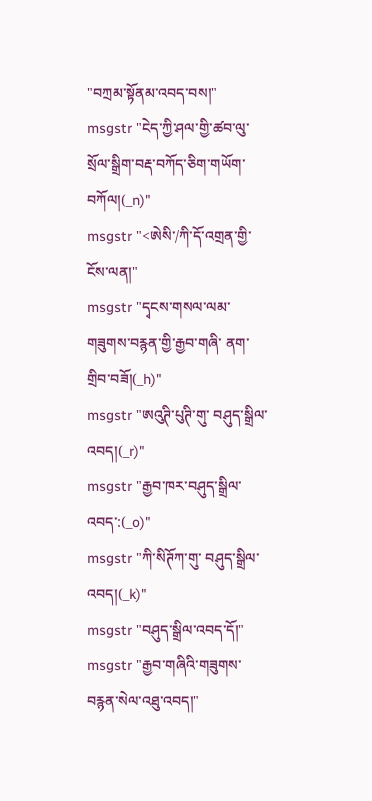"བཀྲམ་སྟོནམ་འབད་བས།"
msgstr "ངེད་ཀྱི་ཤལ་གྱི་ཚབ་ལུ་ སྲོལ་སྒྲིག་བརྡ་བཀོད་ཅིག་གཡོག་བཀོལ།(_n)"
msgstr "<ཨེསི་/ཀི་དོ་འགྲན་གྱི་ངོས་ལན།"
msgstr "དྭངས་གསལ་ལམ་ གཟུགས་བརྙན་གྱི་རྒྱབ་གཞི་ ནག་གྲིབ་བཟོ།(_h)"
msgstr "ཨའུཊི་པུཊི་གུ་ བཤུད་སྒྲིལ་འབད།(_r)"
msgstr "རྒྱབ་ཁར་བཤུད་སྒྲིལ་འབད་:(_o)"
msgstr "ཀི་སིཊོཀ་གུ་ བཤུད་སྒྲིལ་འབད།(_k)"
msgstr "བཤུད་སྒྲིལ་འབད་དོ།"
msgstr "རྒྱབ་གཞིའི་གཟུགས་བརྙན་སེལ་འཐུ་འབད།"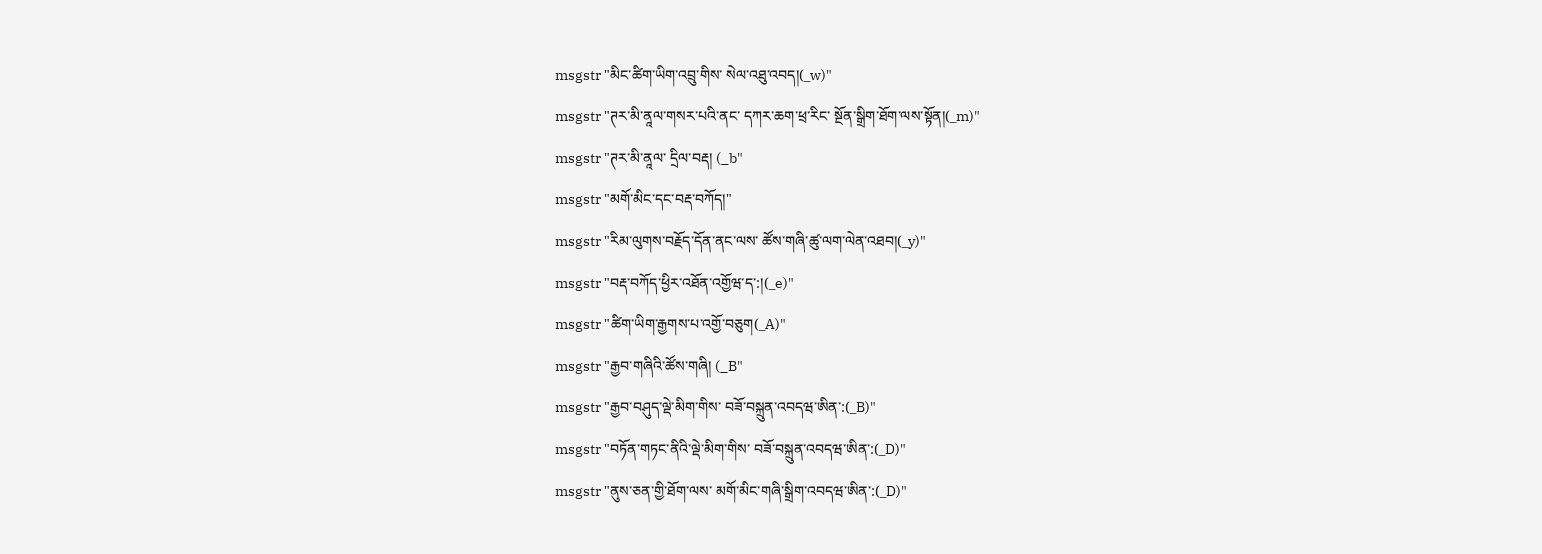msgstr "མིང་ཚིག་ཡིག་འབྲུ་གིས་ སེལ་འཐུ་འབད།(_w)"
msgstr "ཊར་མི་ནཱལ་གསར་པའི་ནང་ དཀར་ཆག་ཕྲ་རིང་ སྔོན་སྒྲིག་ཐོག་ལས་སྟོན།(_m)"
msgstr "ཊར་མི་ནཱལ་ དྲིལ་བརྡ། (_b"
msgstr "མགོ་མིང་དང་བརྡ་བཀོད།"
msgstr "རིམ་ལུགས་བརྗོད་དོན་ནང་ལས་ ཚོས་གཞི་ཚུ་ལག་ལེན་འཐབ།(_y)"
msgstr "བརྡ་བཀོད་ཕྱིར་འཐོན་འགྱོཝ་ད་:།(_e)"
msgstr "ཚིག་ཡིག་རྒྱགས་པ་འགྱོ་བཅུག(_A)"
msgstr "རྒྱབ་གཞིའི་ཚོས་གཞི། (_B"
msgstr "རྒྱབ་བཤུད་ལྡེ་མིག་གིས་ བཟོ་བསྐྲུན་འབདཝ་ཨིན་:(_B)"
msgstr "བཏོན་གཏང་ནིའི་ལྡེ་མིག་གིས་ བཟོ་བསྐྲུན་འབདཝ་ཨིན་:(_D)"
msgstr "ནུས་ཅན་གྱི་ཐོག་ལས་ མགོ་མིང་གཞི་སྒྲིག་འབདཝ་ཨིན་:(_D)"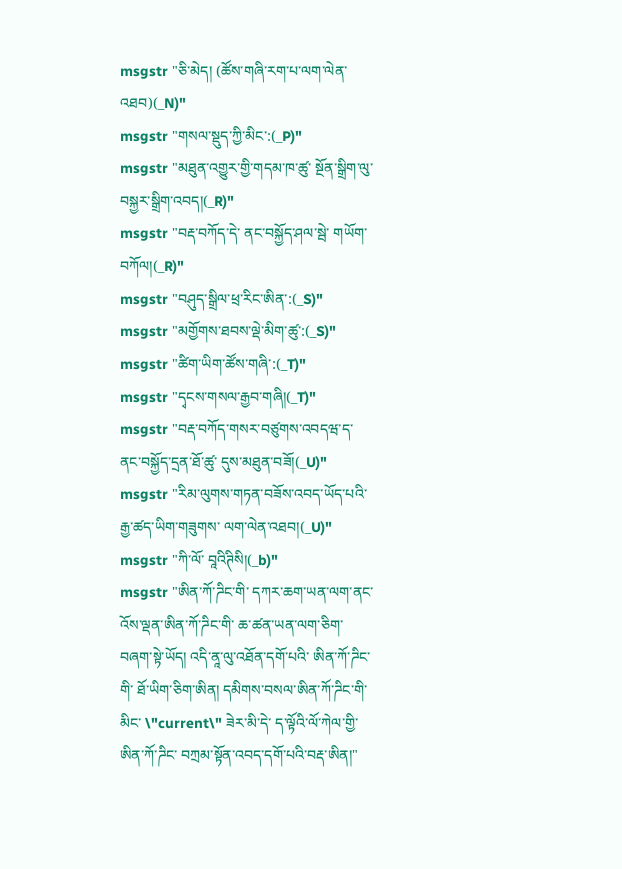msgstr "ཅི་མེད། (ཚོས་གཞི་རག་པ་ལག་ལེན་འཐབ)(_N)"
msgstr "གསལ་སྡུད་ཀྱི་མིང་:(_P)"
msgstr "མཐུན་འགྱུར་གྱི་གདམ་ཁ་ཚུ་ སྔོན་སྒྲིག་ལུ་བསྐྱར་སྒྲིག་འབད།(_R)"
msgstr "བརྡ་བཀོད་དེ་ ནང་བསྐྱོད་ཤལ་སྦེ་ གཡོག་བཀོལ།(_R)"
msgstr "བཤུད་སྒྲིལ་ཕྲ་རིང་ཨིན་:(_S)"
msgstr "མགྱོགས་ཐབས་ལྡེ་མིག་ཚུ་:(_S)"
msgstr "ཚིག་ཡིག་ཚོས་གཞི་:(_T)"
msgstr "དྭངས་གསལ་རྒྱབ་གཞི།(_T)"
msgstr "བརྡ་བཀོད་གསར་བཙུགས་འབདཝ་ད་ ནང་བསྐྱོད་དྲན་ཐོ་ཚུ་ དུས་མཐུན་བཟོ།(_U)"
msgstr "རིམ་ལུགས་གཏན་བཟོས་འབད་ཡོད་པའི་ རྒྱ་ཚད་ཡིག་གཟུགས་ ལག་ལེན་འཐབ།(_U)"
msgstr "ཀི་ལོ་ བཱའིཊིསི།(_b)"
msgstr "ཨིན་ཀོ་ཌིང་གི་ དཀར་ཆག་ཡན་ལག་ནང་ འོས་ལྡན་ཨིན་ཀོ་ཌིང་གི་ ཆ་ཚན་ཡན་ལག་ཅིག་ བཞག་སྟེ་ཡོད། འདི་ནཱ་ལུ་འཐོན་དགོ་པའི་ ཨིན་ཀོ་ཌིང་གི་ ཐོ་ཡིག་ཅིག་ཨིན། དམིགས་བསལ་ཨིན་ཀོ་ཌིང་གི་མིང་ \"current\" ཟེར་མི་དེ་ ད་ལྟོའི་ལོ་ཀེལ་གྱི་ཨིན་ཀོ་ཌིང་ བཀྲམ་སྟོན་འབད་དགོ་པའི་བརྡ་ཨིན།"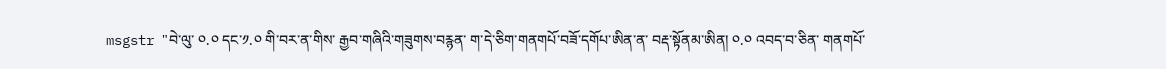msgstr "བེ་ལུ་ ༠.༠ དང་༡.༠ གི་བར་ན་གིས་ རྒྱབ་གཞིའི་གཟུགས་བརྙན་ ག་དེ་ཅིག་གནགཔོ་བཟོ་དགོཔ་ཨིན་ན་ བརྡ་སྟོནམ་ཨིན། ༠.༠ འབད་བ་ཅིན་ གནགཔོ་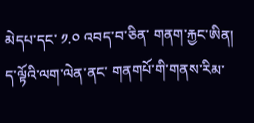མེདཔ་དང་ ༡.༠ འབད་བ་ཅིན་ གནག་རྐྱང་ཨིན། ད་ལྟོའི་ལག་ལེན་ནང་ གནགཔོ་གི་གནས་རིམ་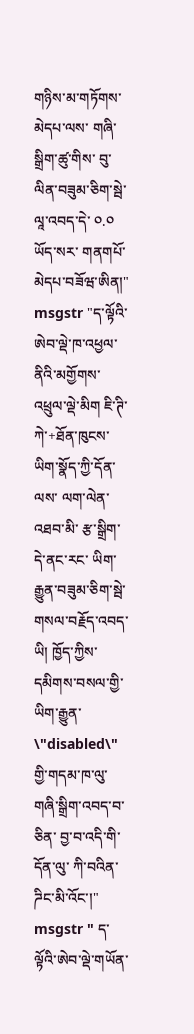གཉིས་མ་གཏོགས་མེདཔ་ལས་ གཞི་སྒྲིག་ཚུ་གིས་ བུ་ལིན་བཟུམ་ཅིག་སྦེ་ལཱ་འབད་དེ་ ༠.༠ ཡོད་སར་ གནགཔོ་མེདཔ་བཟོཝ་ཨིན།"
msgstr "ད་ལྟོའི་ཨེབ་ལྡེ་ཁ་འཕྱལ་ནིའི་མགྱོགས་འཕྲུལ་ལྡེ་མིག ཇི་ཊི་ཀེ་+ཐོན་ཁུངས་ཡིག་སྣོད་ཀྱི་དོན་ལས་ ལག་ལེན་འཐབ་མི་ རྩ་སྒྲིག་དེ་ནང་རང་ ཡིག་རྒྱུན་བཟུམ་ཅིག་སྦེ་ གསལ་བརྗོད་འབད་ཡི། ཁྱོད་ཀྱིས་དམིགས་བསལ་གྱི་ཡིག་རྒྱུན་ \"disabled\" གྱི་གདམ་ཁ་ལུ་ གཞི་སྒྲིག་འབད་བ་ཅིན་ བྱ་བ་འདི་གི་དོན་ལུ་ ཀི་བའིན་ཌིང་མི་འོང་།"
msgstr " ད་ལྟོའི་ཨེབ་ལྡེ་གཡོན་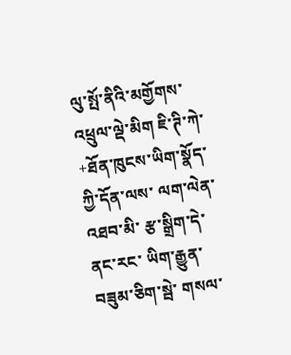ལུ་སྤོ་ནིའི་མགྱོགས་འཕྲུལ་ལྡེ་མིག ཇི་ཊི་ཀེ་+ཐོན་ཁུངས་ཡིག་སྣོད་ཀྱི་དོན་ལས་ ལག་ལེན་འཐབ་མི་ རྩ་སྒྲིག་དེ་ནང་རང་ ཡིག་རྒྱུན་བཟུམ་ཅིག་སྦེ་ གསལ་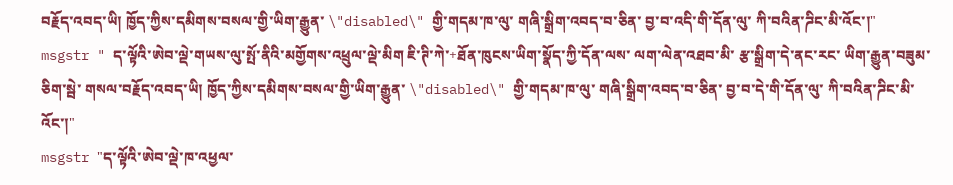བརྗོད་འབད་ཡི། ཁྱོད་ཀྱིས་དམིགས་བསལ་གྱི་ཡིག་རྒྱུན་ \"disabled\" གྱི་གདམ་ཁ་ལུ་ གཞི་སྒྲིག་འབད་བ་ཅིན་ བྱ་བ་འདི་གི་དོན་ལུ་ ཀི་བའིན་ཌིང་མི་འོང་།"
msgstr " ད་ལྟོའི་ཨེབ་ལྡེ་གཡས་ལུ་སྤོ་ནིའི་མགྱོགས་འཕྲུལ་ལྡེ་མིག ཇི་ཊི་ཀེ་+ཐོན་ཁུངས་ཡིག་སྣོད་ཀྱི་དོན་ལས་ ལག་ལེན་འཐབ་མི་ རྩ་སྒྲིག་དེ་ནང་རང་ ཡིག་རྒྱུན་བཟུམ་ཅིག་སྦེ་ གསལ་བརྗོད་འབད་ཡི། ཁྱོད་ཀྱིས་དམིགས་བསལ་གྱི་ཡིག་རྒྱུན་ \"disabled\" གྱི་གདམ་ཁ་ལུ་ གཞི་སྒྲིག་འབད་བ་ཅིན་ བྱ་བ་དེ་གི་དོན་ལུ་ ཀི་བའིན་ཌིང་མི་འོང་།"
msgstr "ད་ལྟོའི་ཨེབ་ལྡེ་ཁ་འཕྱལ་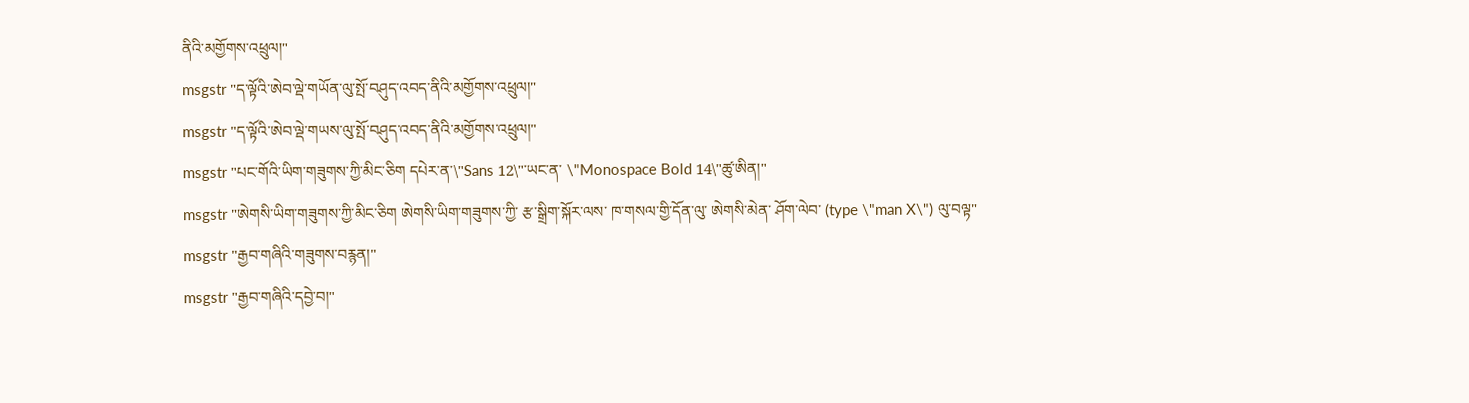ནིའི་མགྱོགས་འཕྲུལ།"
msgstr "ད་ལྟོའི་ཨེབ་ལྡེ་གཡོན་ལུ་སྤོ་བཤུད་འབད་ནིའི་མགྱོགས་འཕྲུལ།"
msgstr "ད་ལྟོའི་ཨེབ་ལྡེ་གཡས་ལུ་སྤོ་བཤུད་འབད་ནིའི་མགྱོགས་འཕྲུལ།"
msgstr "པང་གོའི་ཡིག་གཟུགས་ཀྱི་མིང་ཅིག དཔེར་ན་\"Sans 12\"་ཡང་ན་ \"Monospace Bold 14\"ཚུ་ཨིན།"
msgstr "ཨེགསི་ཡིག་གཟུགས་ཀྱི་མིང་ཅིག ཨེགསི་ཡིག་གཟུགས་ཀྱི་ རྩ་སྒྲིག་སྐོར་ལས་ ཁ་གསལ་གྱི་དོན་ལུ་ ཨེགསི་མེན་ ཤོག་ལེབ་ (type \"man X\") ལུ་བལྟ"
msgstr "རྒྱབ་གཞིའི་གཟུགས་བརྙན།"
msgstr "རྒྱབ་གཞིའི་དབྱེ་བ།"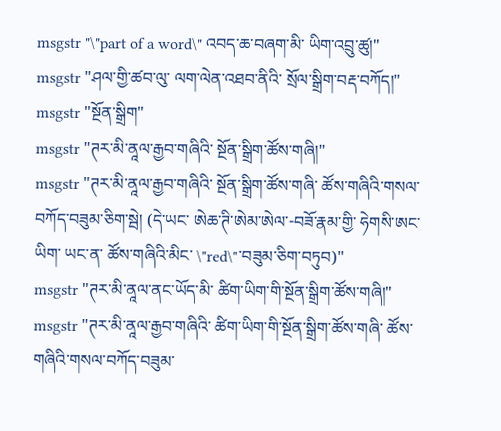msgstr "\"part of a word\" འབད་ཆ་བཞག་མི་ ཡིག་འབྲུ་ཚུ།"
msgstr "ཤལ་གྱི་ཚབ་ལུ་ ལག་ལེན་འཐབ་ནིའི་ སྲོལ་སྒྲིག་བརྡ་བཀོད།"
msgstr "སྔོན་སྒྲིག"
msgstr "ཊར་མི་ནཱལ་རྒྱབ་གཞིའི་ སྔོན་སྒྲིག་ཚོས་གཞི།"
msgstr "ཊར་མི་ནཱལ་རྒྱབ་གཞིའི་ སྔོན་སྒྲིག་ཚོས་གཞི་ ཚོས་གཞིའི་གསལ་བཀོད་བཟུམ་ཅིག་སྦེ། (དེ་ཡང་ ཨེཆ་ཊི་ཨེམ་ཨེལ་-བཟོ་རྣམ་གྱི་ ཧེགསི་ཨང་ཡིག་ ཡང་ན་ ཚོས་གཞིའི་མིང་ \"red\"་བཟུམ་ཅིག་བཏུབ)"
msgstr "ཊར་མི་ནཱལ་ནང་ཡོད་མི་ ཚིག་ཡིག་གི་སྔོན་སྒྲིག་ཚོས་གཞི།"
msgstr "ཊར་མི་ནཱལ་རྒྱབ་གཞིའི་ ཚིག་ཡིག་གི་སྔོན་སྒྲིག་ཚོས་གཞི་ ཚོས་གཞིའི་གསལ་བཀོད་བཟུམ་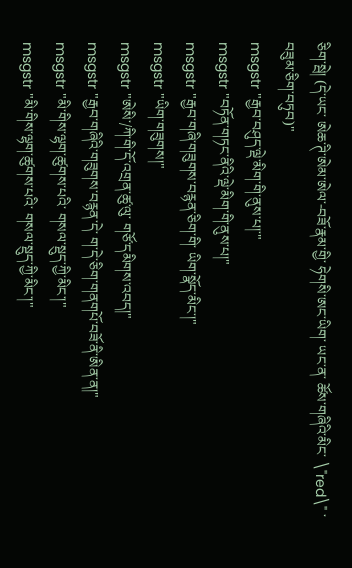ཅིག་སྦེ། (དེ་ཡང་ ཨེཆ་ཊི་ཨེམ་ཨེལ་-བཟོ་རྣམ་གྱི་ ཧེགསི་ཨང་ཡིག་ ཡང་ན་ ཚོས་གཞིའི་མིང་ \"red\" ་བཟུམ་ཅིག་བཏུབ)"
msgstr "རྒྱབ་བཤུད་ལྡེ་མིག་གི་ནུས་པ།་"
msgstr "བཏོན་གཏང་ནིའི་ལྡེ་མིག་གི་ནུས་པ།"
msgstr "རྒྱབ་གཞི་གཟུགས་བརྙན་ཅིག་གི་ ཡིག་སྣོད་མིང་།"
msgstr "ཡིག་གཟུགས།"
msgstr "ཨེསི་/ཀི་གི་དོ་འགྲན་ཚུ་ལུ་ གཙོ་དམིགས་འབད།"
msgstr "རྒྱབ་གཞིའི་གཟུགས་བརྙན་དེ་ ག་དེ་ཅིག་གནགཔོ་བཟོ་ནི་ཨིན་ན།"
msgstr "མི་གིས་ལྷག་ཚུགས་པའི་ གསལ་སྡུད་ཀྱི་མིང་།"
msgstr "མི་གིས་ལྷག་ཚུགས་པའི་ གསལ་སྡུད་ཀྱི་མིང་།"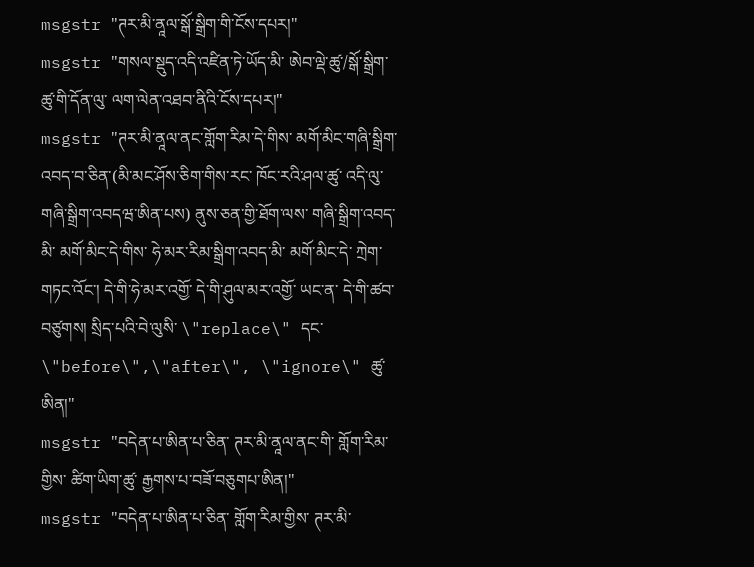msgstr "ཊར་མི་ནཱལ་སྒོ་སྒྲིག་གི་ངོས་དཔར།"
msgstr "གསལ་སྡུད་འདི་འཛིན་ཏེ་ཡོད་མི་ ཨེབ་ལྡེ་ཚུ་/སྒོ་སྒྲིག་ཚུ་གི་དོན་ལུ་ ལག་ལེན་འཐབ་ནིའི་ངོས་དཔར།"
msgstr "ཊར་མི་ནཱལ་ནང་གློག་རིམ་དེ་གིས་ མགོ་མིང་གཞི་སྒྲིག་འབད་བ་ཅིན་(མི་མང་ཤོས་ཅིག་གིས་རང་ ཁོང་རའི་ཤལ་ཚུ་ འདི་ལུ་གཞི་སྒྲིག་འབདཝ་ཨིན་པས) ནུས་ཅན་གྱི་ཐོག་ལས་ གཞི་སྒྲིག་འབད་མི་ མགོ་མིང་དེ་གིས་ ཧེ་མར་རིམ་སྒྲིག་འབད་མི་ མགོ་མིང་དེ་ ཀྲེག་གཏང་འོང་། དེ་གི་ཧེ་མར་འགྱོ་ དེ་གི་ཤུལ་མར་འགྱོ་ ཡང་ན་ དེ་གི་ཚབ་བཙུགས། སྲིད་པའི་བེ་ལུསི་ \"replace\" དང་ \"before\",\"after\", \"ignore\" ཚུ་ཨིན།"
msgstr "བདེན་པ་ཨིན་པ་ཅིན་ ཊར་མི་ནཱལ་ནང་གི་ གློག་རིམ་གྱིས་ ཚིག་ཡིག་ཚུ་ རྒྱགས་པ་བཟོ་བཅུགཔ་ཨིན།"
msgstr "བདེན་པ་ཨིན་པ་ཅིན་ གློག་རིམ་གྱིས་ ཊར་མི་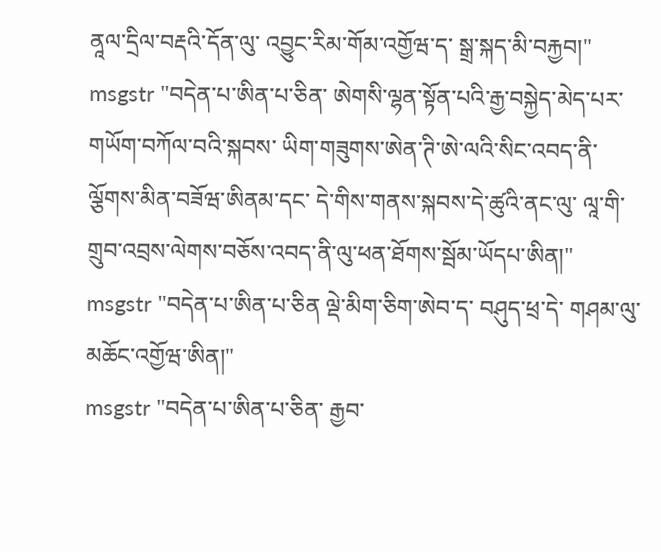ནཱལ་དྲིལ་བརྡའི་དོན་ལུ་ འབྱུང་རིམ་གོམ་འགྱོཝ་ད་ སྒྲ་སྐད་མི་བརྐྱབ།"
msgstr "བདེན་པ་ཨིན་པ་ཅིན་ ཨེགསི་ལྷན་སྟོན་པའི་རྒྱ་བསྐྱེད་མེད་པར་ གཡོག་བཀོལ་བའི་སྐབས་ ཡིག་གཟུགས་ཨེན་ཊི་ཨེ་ལའི་སིང་འབད་ནི་ ལྕོགས་མིན་བཟོཝ་ཨིནམ་དང་ དེ་གིས་གནས་སྐབས་དེ་ཚུའི་ནང་ལུ་ ལཱ་གི་གྲུབ་འབྲས་ལེགས་བཅོས་འབད་ནི་ལུ་ཕན་ཐོགས་སྦོམ་ཡོདཔ་ཨིན།"
msgstr "བདེན་པ་ཨིན་པ་ཅིན ལྡེ་མིག་ཅིག་ཨེབ་ད་ བཤུད་ཕྲ་དེ་ གཤམ་ལུ་མཆོང་འགྱོཝ་ཨིན།"
msgstr "བདེན་པ་ཨིན་པ་ཅིན་ རྒྱབ་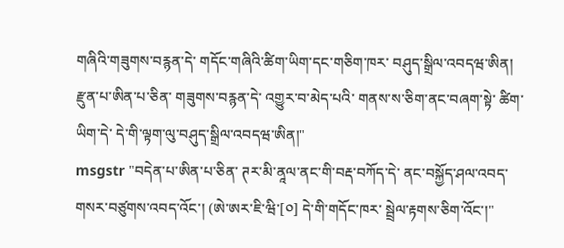གཞིའི་གཟུགས་བརྙན་དེ་ གདོང་གཞིའི་ཚིག་ཡིག་དང་གཅིག་ཁར་ བཤུད་སྒྲིལ་འབདཝ་ཨིན། རྫུན་པ་ཨིན་པ་ཅིན་ གཟུགས་བརྙན་དེ་ འགྱུར་བ་མེད་པའི་ གནས་ས་ཅིག་ནང་བཞག་སྟེ་ ཚིག་ཡིག་དེ་ དེ་གི་ལྟག་ལུ་བཤུད་སྒྲིལ་འབདཝ་ཨིན།"
msgstr "བདེན་པ་ཨིན་པ་ཅིན་ ཊར་མི་ནཱལ་ནང་གི་བརྡ་བཀོད་དེ་ ནང་བསྐྱོད་ཤལ་འབད་ གསར་བཙུགས་འབད་འོང་། (ཨེ་ཨར་ཇི་ཝི་[༠] དེ་གི་གདོང་ཁར་ སྦྲེལ་རྟགས་ཅིག་འོང་།"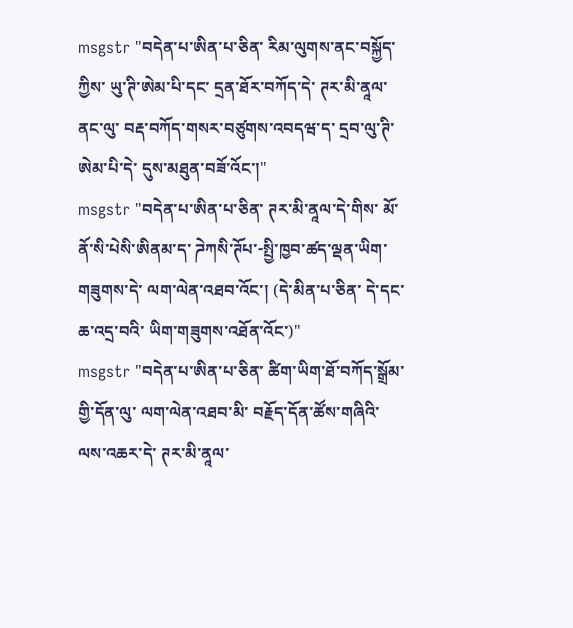msgstr "བདེན་པ་ཨིན་པ་ཅིན་ རིམ་ལུགས་ནང་བསྐྱོད་ཀྱིས་ ཡུ་ཊི་ཨེམ་པི་དང་ དྲན་ཐོར་བཀོད་དེ་ ཊར་མི་ནཱལ་ནང་ལུ་ བརྡ་བཀོད་གསར་བཙུགས་འབདཝ་ད་ དྲབ་ལུ་ཊི་ཨེམ་པི་དེ་ དུས་མཐུན་བཟོ་འོང་།"
msgstr "བདེན་པ་ཨིན་པ་ཅིན་ ཊར་མི་ནཱལ་དེ་གིས་ མོ་ནོ་སི་པེསི་ཨིནམ་ད་ ཌེཀསི་ཊོཔ་-སྤྱི་ཁྱབ་ཚད་ལྡན་ཡིག་གཟུགས་དེ་ ལག་ལེན་འཐབ་འོང་། (དེ་མིན་པ་ཅིན་ དེ་དང་ཆ་འདྲ་བའི་ ཡིག་གཟུགས་འཐོན་འོང་)"
msgstr "བདེན་པ་ཨིན་པ་ཅིན་ ཚིག་ཡིག་ཐོ་བཀོད་སྒྲོམ་གྱི་དོན་ལུ་ ལག་ལེན་འཐབ་མི་ བརྗོད་དོན་ཚོས་གཞིའི་ ལས་འཆར་དེ་ ཊར་མི་ནཱལ་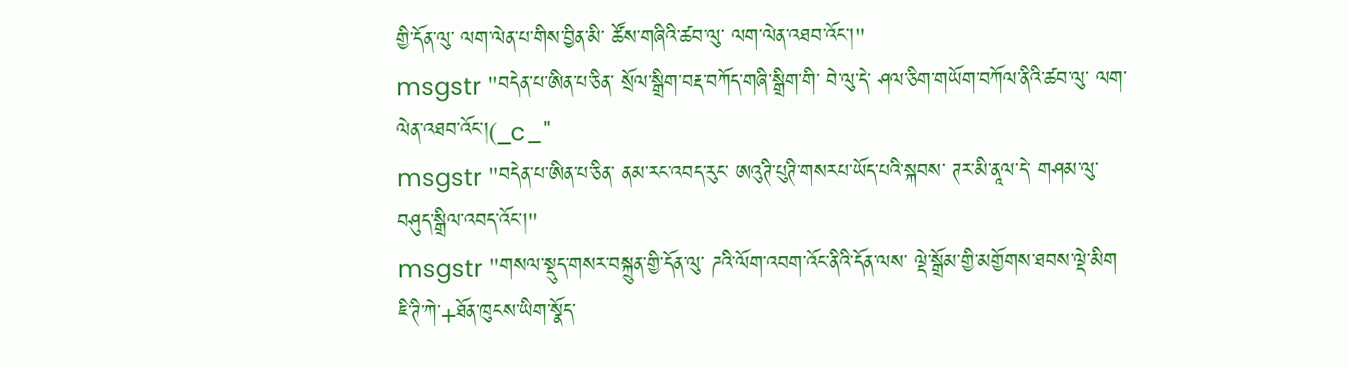གྱི་དོན་ལུ་ ལག་ལེན་པ་གིས་བྱིན་མི་ ཚོས་གཞིའི་ཚབ་ལུ་ ལག་ལེན་འཐབ་འོང་།"
msgstr "བདེན་པ་ཨིན་པ་ཅིན་ སྲོལ་སྒྲིག་བརྡ་བཀོད་གཞི་སྒྲིག་གི་ བེ་ལུ་དེ་ ཤལ་ཅིག་གཡོག་བཀོལ་ནིའི་ཚབ་ལུ་ ལག་ལེན་འཐབ་འོང་།(_c_"
msgstr "བདེན་པ་ཨིན་པ་ཅིན་ ནམ་རང་འབད་རུང་ ཨའུཊི་པུཊི་གསརཔ་ཡོད་པའི་སྐབས་ ཊར་མི་ནཱལ་དེ་ གཤམ་ལུ་བཤུད་སྒྲིལ་འབད་འོང་།"
msgstr "གསལ་སྡུད་གསར་བསྐྲུན་གྱི་དོན་ལུ་ ཌའི་ལོག་འབག་འོང་ནིའི་དོན་ལས་ ལྡེ་སྒྲོམ་གྱི་མགྱོགས་ཐབས་ལྡེ་མིག ཇི་ཊི་ཀེ་+ཐོན་ཁུངས་ཡིག་སྣོད་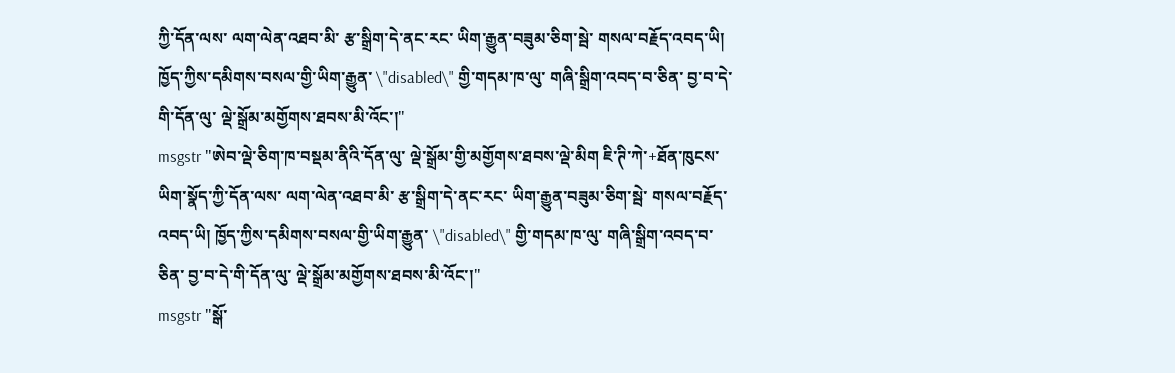ཀྱི་དོན་ལས་ ལག་ལེན་འཐབ་མི་ རྩ་སྒྲིག་དེ་ནང་རང་ ཡིག་རྒྱུན་བཟུམ་ཅིག་སྦེ་ གསལ་བརྗོད་འབད་ཡི། ཁྱོད་ཀྱིས་དམིགས་བསལ་གྱི་ཡིག་རྒྱུན་ \"disabled\" གྱི་གདམ་ཁ་ལུ་ གཞི་སྒྲིག་འབད་བ་ཅིན་ བྱ་བ་དེ་གི་དོན་ལུ་ ལྡེ་སྒྲོམ་མགྱོགས་ཐབས་མི་འོང་།"
msgstr "ཨེབ་ལྡེ་ཅིག་ཁ་བསྡམ་ནིའི་དོན་ལུ་ ལྡེ་སྒྲོམ་གྱི་མགྱོགས་ཐབས་ལྡེ་མིག ཇི་ཊི་ཀེ་+ཐོན་ཁུངས་ཡིག་སྣོད་ཀྱི་དོན་ལས་ ལག་ལེན་འཐབ་མི་ རྩ་སྒྲིག་དེ་ནང་རང་ ཡིག་རྒྱུན་བཟུམ་ཅིག་སྦེ་ གསལ་བརྗོད་འབད་ཡི། ཁྱོད་ཀྱིས་དམིགས་བསལ་གྱི་ཡིག་རྒྱུན་ \"disabled\" གྱི་གདམ་ཁ་ལུ་ གཞི་སྒྲིག་འབད་བ་ཅིན་ བྱ་བ་དེ་གི་དོན་ལུ་ ལྡེ་སྒྲོམ་མགྱོགས་ཐབས་མི་འོང་།"
msgstr "སྒོ་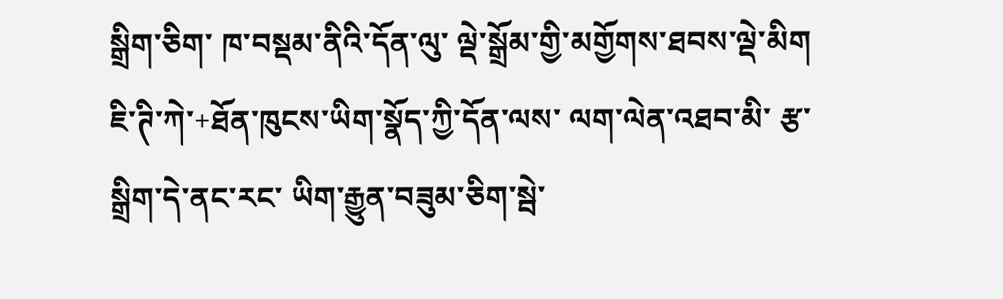སྒྲིག་ཅིག་ ཁ་བསྡམ་ནིའི་དོན་ལུ་ ལྡེ་སྒྲོམ་གྱི་མགྱོགས་ཐབས་ལྡེ་མིག ཇི་ཊི་ཀེ་+ཐོན་ཁུངས་ཡིག་སྣོད་ཀྱི་དོན་ལས་ ལག་ལེན་འཐབ་མི་ རྩ་སྒྲིག་དེ་ནང་རང་ ཡིག་རྒྱུན་བཟུམ་ཅིག་སྦེ་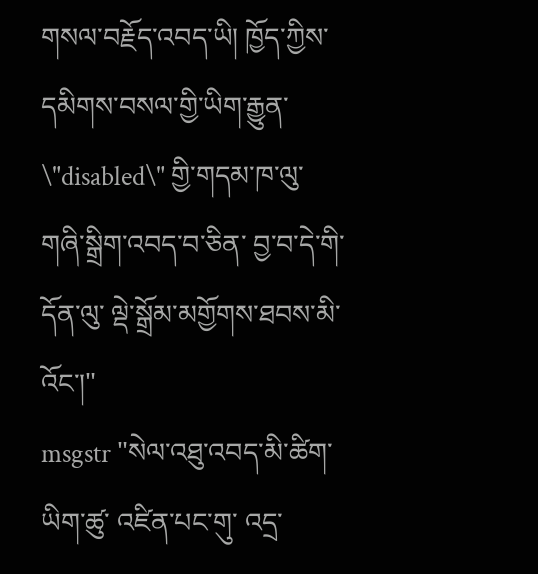གསལ་བརྗོད་འབད་ཡི། ཁྱོད་ཀྱིས་དམིགས་བསལ་གྱི་ཡིག་རྒྱུན་ \"disabled\" གྱི་གདམ་ཁ་ལུ་ གཞི་སྒྲིག་འབད་བ་ཅིན་ བྱ་བ་དེ་གི་དོན་ལུ་ ལྡེ་སྒྲོམ་མགྱོགས་ཐབས་མི་འོང་།"
msgstr "སེལ་འཐུ་འབད་མི་ཚིག་ཡིག་ཚུ་ འཛིན་པང་གུ་ འདྲ་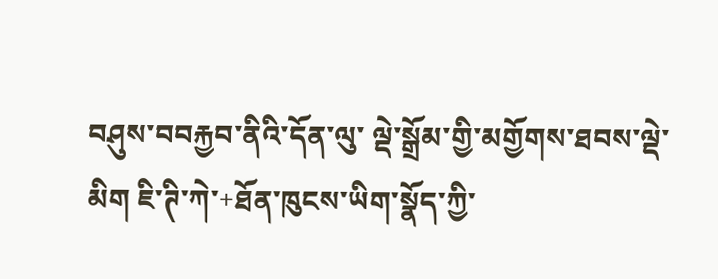བཤུས་བབརྐྱབ་ནིའི་དོན་ལུ་ ལྡེ་སྒྲོམ་གྱི་མགྱོགས་ཐབས་ལྡེ་མིག ཇི་ཊི་ཀེ་+ཐོན་ཁུངས་ཡིག་སྣོད་ཀྱི་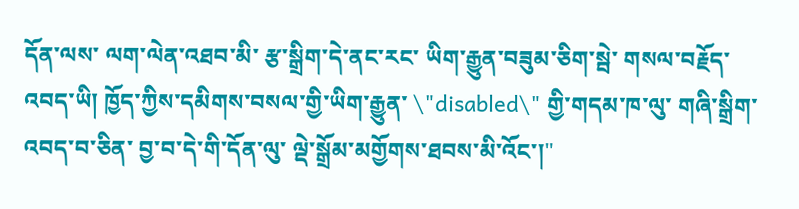དོན་ལས་ ལག་ལེན་འཐབ་མི་ རྩ་སྒྲིག་དེ་ནང་རང་ ཡིག་རྒྱུན་བཟུམ་ཅིག་སྦེ་ གསལ་བརྗོད་འབད་ཡི། ཁྱོད་ཀྱིས་དམིགས་བསལ་གྱི་ཡིག་རྒྱུན་ \"disabled\" གྱི་གདམ་ཁ་ལུ་ གཞི་སྒྲིག་འབད་བ་ཅིན་ བྱ་བ་དེ་གི་དོན་ལུ་ ལྡེ་སྒྲོམ་མགྱོགས་ཐབས་མི་འོང་།"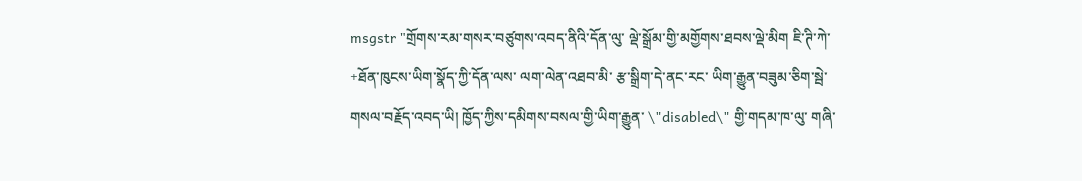msgstr "གྲོགས་རམ་གསར་བཙུགས་འབད་ནིའི་དོན་ལུ་ ལྡེ་སྒྲོམ་གྱི་མགྱོགས་ཐབས་ལྡེ་མིག ཇི་ཊི་ཀེ་+ཐོན་ཁུངས་ཡིག་སྣོད་ཀྱི་དོན་ལས་ ལག་ལེན་འཐབ་མི་ རྩ་སྒྲིག་དེ་ནང་རང་ ཡིག་རྒྱུན་བཟུམ་ཅིག་སྦེ་ གསལ་བརྗོད་འབད་ཡི། ཁྱོད་ཀྱིས་དམིགས་བསལ་གྱི་ཡིག་རྒྱུན་ \"disabled\" གྱི་གདམ་ཁ་ལུ་ གཞི་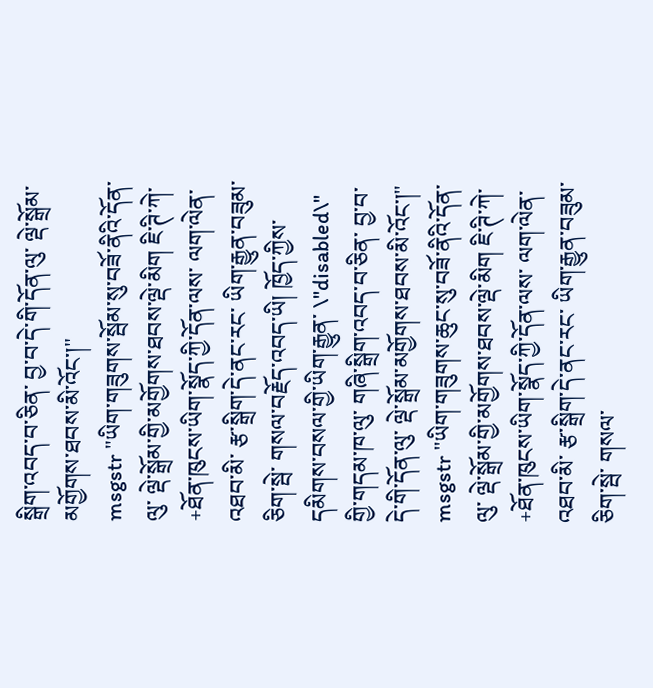སྒྲིག་འབད་བ་ཅིན་ བྱ་བ་དེ་གི་དོན་ལུ་ ལྡེ་སྒྲོམ་མགྱོགས་ཐབས་མི་འོང་།"
msgstr "ཡིག་གཟུགས་སྦོམ་སུ་བཟོ་ནིའི་དོན་ལུ་ ལྡེ་སྒྲོམ་གྱི་མགྱོགས་ཐབས་ལྡེ་མིག ཇི་ཊི་ཀེ་+ཐོན་ཁུངས་ཡིག་སྣོད་ཀྱི་དོན་ལས་ ལག་ལེན་འཐབ་མི་ རྩ་སྒྲིག་དེ་ནང་རང་ ཡིག་རྒྱུན་བཟུམ་ཅིག་སྦེ་ གསལ་བརྗོད་འབད་ཡི། ཁྱོད་ཀྱིས་དམིགས་བསལ་གྱི་ཡིག་རྒྱུན་ \"disabled\" གྱི་གདམ་ཁ་ལུ་ གཞི་སྒྲིག་འབད་བ་ཅིན་ བྱ་བ་དེ་གི་དོན་ལུ་ ལྡེ་སྒྲོམ་མགྱོགས་ཐབས་མི་འོང་།"
msgstr "ཡིག་གཟུགས་ཆུང་སུ་བཟོ་ནིའི་དོན་ལུ་ ལྡེ་སྒྲོམ་གྱི་མགྱོགས་ཐབས་ལྡེ་མིག ཇི་ཊི་ཀེ་+ཐོན་ཁུངས་ཡིག་སྣོད་ཀྱི་དོན་ལས་ ལག་ལེན་འཐབ་མི་ རྩ་སྒྲིག་དེ་ནང་རང་ ཡིག་རྒྱུན་བཟུམ་ཅིག་སྦེ་ གསལ་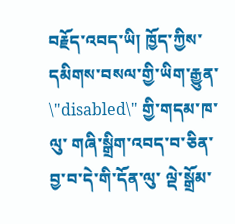བརྗོད་འབད་ཡི། ཁྱོད་ཀྱིས་དམིགས་བསལ་གྱི་ཡིག་རྒྱུན་ \"disabled\" གྱི་གདམ་ཁ་ལུ་ གཞི་སྒྲིག་འབད་བ་ཅིན་ བྱ་བ་དེ་གི་དོན་ལུ་ ལྡེ་སྒྲོམ་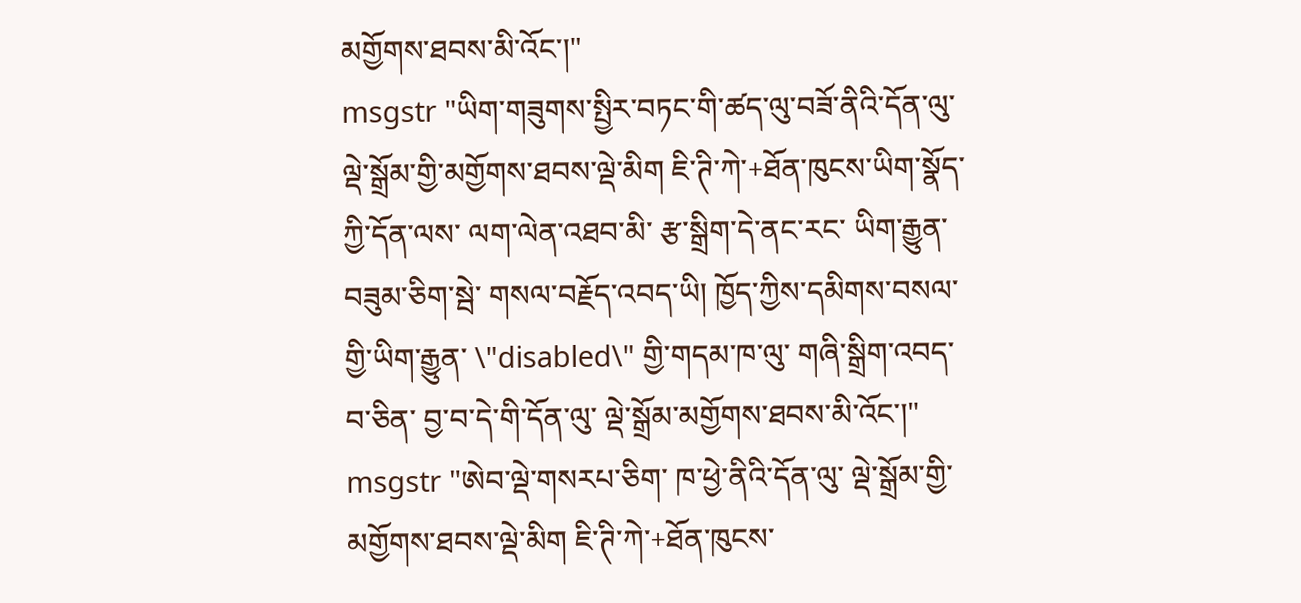མགྱོགས་ཐབས་མི་འོང་།"
msgstr "ཡིག་གཟུགས་སྤྱིར་བཏང་གི་ཚད་ལུ་བཟོ་ནིའི་དོན་ལུ་ ལྡེ་སྒྲོམ་གྱི་མགྱོགས་ཐབས་ལྡེ་མིག ཇི་ཊི་ཀེ་+ཐོན་ཁུངས་ཡིག་སྣོད་ཀྱི་དོན་ལས་ ལག་ལེན་འཐབ་མི་ རྩ་སྒྲིག་དེ་ནང་རང་ ཡིག་རྒྱུན་བཟུམ་ཅིག་སྦེ་ གསལ་བརྗོད་འབད་ཡི། ཁྱོད་ཀྱིས་དམིགས་བསལ་གྱི་ཡིག་རྒྱུན་ \"disabled\" གྱི་གདམ་ཁ་ལུ་ གཞི་སྒྲིག་འབད་བ་ཅིན་ བྱ་བ་དེ་གི་དོན་ལུ་ ལྡེ་སྒྲོམ་མགྱོགས་ཐབས་མི་འོང་།"
msgstr "ཨེབ་ལྡེ་གསརཔ་ཅིག་ ཁ་ཕྱེ་ནིའི་དོན་ལུ་ ལྡེ་སྒྲོམ་གྱི་མགྱོགས་ཐབས་ལྡེ་མིག ཇི་ཊི་ཀེ་+ཐོན་ཁུངས་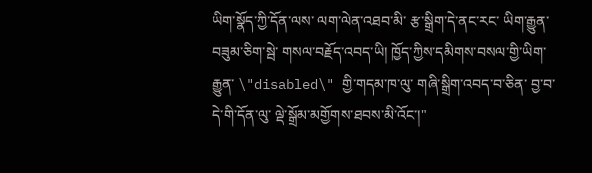ཡིག་སྣོད་ཀྱི་དོན་ལས་ ལག་ལེན་འཐབ་མི་ རྩ་སྒྲིག་དེ་ནང་རང་ ཡིག་རྒྱུན་བཟུམ་ཅིག་སྦེ་ གསལ་བརྗོད་འབད་ཡི། ཁྱོད་ཀྱིས་དམིགས་བསལ་གྱི་ཡིག་རྒྱུན་ \"disabled\" གྱི་གདམ་ཁ་ལུ་ གཞི་སྒྲིག་འབད་བ་ཅིན་ བྱ་བ་དེ་གི་དོན་ལུ་ ལྡེ་སྒྲོམ་མགྱོགས་ཐབས་མི་འོང་།"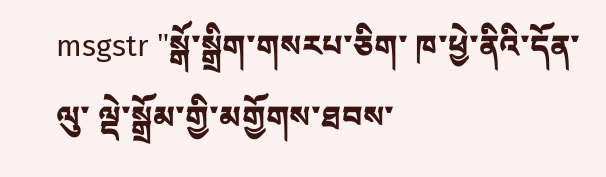msgstr "སྒོ་སྒྲིག་གསརཔ་ཅིག་ ཁ་ཕྱེ་ནིའི་དོན་ལུ་ ལྡེ་སྒྲོམ་གྱི་མགྱོགས་ཐབས་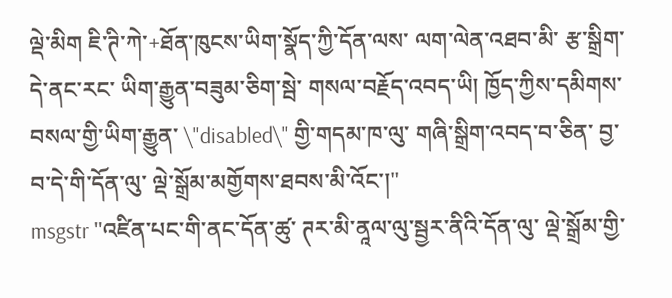ལྡེ་མིག ཇི་ཊི་ཀེ་+ཐོན་ཁུངས་ཡིག་སྣོད་ཀྱི་དོན་ལས་ ལག་ལེན་འཐབ་མི་ རྩ་སྒྲིག་དེ་ནང་རང་ ཡིག་རྒྱུན་བཟུམ་ཅིག་སྦེ་ གསལ་བརྗོད་འབད་ཡི། ཁྱོད་ཀྱིས་དམིགས་བསལ་གྱི་ཡིག་རྒྱུན་ \"disabled\" གྱི་གདམ་ཁ་ལུ་ གཞི་སྒྲིག་འབད་བ་ཅིན་ བྱ་བ་དེ་གི་དོན་ལུ་ ལྡེ་སྒྲོམ་མགྱོགས་ཐབས་མི་འོང་།"
msgstr "འཛིན་པང་གི་ནང་དོན་ཚུ་ ཊར་མི་ནཱལ་ལུ་སྦྱར་ནིའི་དོན་ལུ་ ལྡེ་སྒྲོམ་གྱི་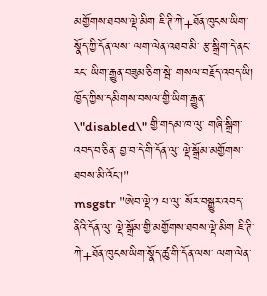མགྱོགས་ཐབས་ལྡེ་མིག ཇི་ཊི་ཀེ་+ཐོན་ཁུངས་ཡིག་སྣོད་ཀྱི་དོན་ལས་ ལག་ལེན་འཐབ་མི་ རྩ་སྒྲིག་དེ་ནང་རང་ ཡིག་རྒྱུན་བཟུམ་ཅིག་སྦེ་ གསལ་བརྗོད་འབད་ཡི། ཁྱོད་ཀྱིས་དམིགས་བསལ་གྱི་ཡིག་རྒྱུན་ \"disabled\" གྱི་གདམ་ཁ་ལུ་ གཞི་སྒྲིག་འབད་བ་ཅིན་ བྱ་བ་དེ་གི་དོན་ལུ་ ལྡེ་སྒྲོམ་མགྱོགས་ཐབས་མི་འོང་།"
msgstr "ཨེབ་ལྡེ་༡ པ་ལུ་ སོར་བསྒྱུར་འབད་ནིའི་དོན་ལུ་ ལྡེ་སྒྲོམ་གྱི་མགྱོགས་ཐབས་ལྡེ་མིག ཇི་ཊི་ཀེ་+ཐོན་ཁུངས་ཡིག་སྣོད་ཚུ་གི་དོན་ལས་ ལག་ལེན་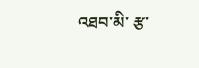འཐབ་མི་ རྩ་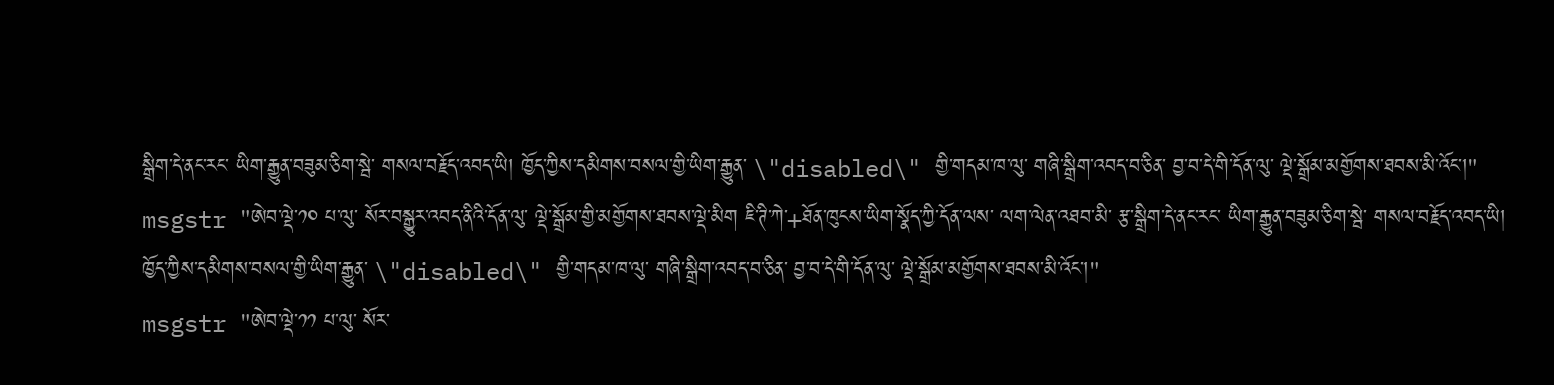སྒྲིག་དེ་ནང་རང་ ཡིག་རྒྱུན་བཟུམ་ཅིག་སྦེ་ གསལ་བརྗོད་འབད་ཡི། ཁྱོད་ཀྱིས་དམིགས་བསལ་གྱི་ཡིག་རྒྱུན་ \"disabled\" གྱི་གདམ་ཁ་ལུ་ གཞི་སྒྲིག་འབད་བ་ཅིན་ བྱ་བ་དེ་གི་དོན་ལུ་ ལྡེ་སྒྲོམ་མགྱོགས་ཐབས་མི་འོང་།"
msgstr "ཨེབ་ལྡེ་༡༠ པ་ལུ་ སོར་བསྒྱུར་འབད་ནིའི་དོན་ལུ་ ལྡེ་སྒྲོམ་གྱི་མགྱོགས་ཐབས་ལྡེ་མིག ཇི་ཊི་ཀེ་+ཐོན་ཁུངས་ཡིག་སྣོད་ཀྱི་དོན་ལས་ ལག་ལེན་འཐབ་མི་ རྩ་སྒྲིག་དེ་ནང་རང་ ཡིག་རྒྱུན་བཟུམ་ཅིག་སྦེ་ གསལ་བརྗོད་འབད་ཡི། ཁྱོད་ཀྱིས་དམིགས་བསལ་གྱི་ཡིག་རྒྱུན་ \"disabled\" གྱི་གདམ་ཁ་ལུ་ གཞི་སྒྲིག་འབད་བ་ཅིན་ བྱ་བ་དེ་གི་དོན་ལུ་ ལྡེ་སྒྲོམ་མགྱོགས་ཐབས་མི་འོང་།"
msgstr "ཨེབ་ལྡེ་༡༡ པ་ལུ་ སོར་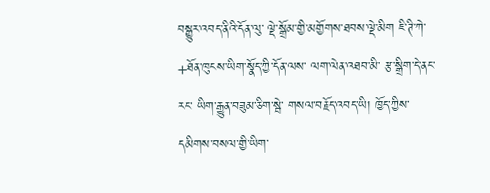བསྒྱུར་འབད་ནིའི་དོན་ལུ་ ལྡེ་སྒྲོམ་གྱི་མགྱོགས་ཐབས་ལྡེ་མིག ཇི་ཊི་ཀེ་+ཐོན་ཁུངས་ཡིག་སྣོད་ཀྱི་དོན་ལས་ ལག་ལེན་འཐབ་མི་ རྩ་སྒྲིག་དེ་ནང་རང་ ཡིག་རྒྱུན་བཟུམ་ཅིག་སྦེ་ གསལ་བརྗོད་འབད་ཡི། ཁྱོད་ཀྱིས་དམིགས་བསལ་གྱི་ཡིག་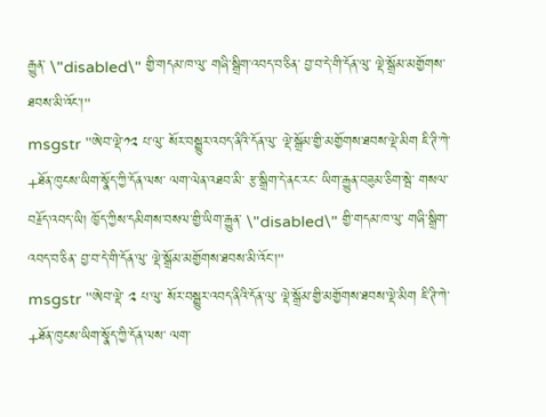རྒྱུན་ \"disabled\" གྱི་གདམ་ཁ་ལུ་ གཞི་སྒྲིག་འབད་བ་ཅིན་ བྱ་བ་དེ་གི་དོན་ལུ་ ལྡེ་སྒྲོམ་མགྱོགས་ཐབས་མི་འོང་།"
msgstr "ཨེབ་ལྡེ་༡༢ པ་ལུ་ སོར་བསྒྱུར་འབད་ནིའི་དོན་ལུ་ ལྡེ་སྒྲོམ་གྱི་མགྱོགས་ཐབས་ལྡེ་མིག ཇི་ཊི་ཀེ་+ཐོན་ཁུངས་ཡིག་སྣོད་ཀྱི་དོན་ལས་ ལག་ལེན་འཐབ་མི་ རྩ་སྒྲིག་དེ་ནང་རང་ ཡིག་རྒྱུན་བཟུམ་ཅིག་སྦེ་ གསལ་བརྗོད་འབད་ཡི། ཁྱོད་ཀྱིས་དམིགས་བསལ་གྱི་ཡིག་རྒྱུན་ \"disabled\" གྱི་གདམ་ཁ་ལུ་ གཞི་སྒྲིག་འབད་བ་ཅིན་ བྱ་བ་དེ་གི་དོན་ལུ་ ལྡེ་སྒྲོམ་མགྱོགས་ཐབས་མི་འོང་།"
msgstr "ཨེབ་ལྡེ་ ༢ པ་ལུ་ སོར་བསྒྱུར་འབད་ནིའི་དོན་ལུ་ ལྡེ་སྒྲོམ་གྱི་མགྱོགས་ཐབས་ལྡེ་མིག ཇི་ཊི་ཀེ་+ཐོན་ཁུངས་ཡིག་སྣོད་ཀྱི་དོན་ལས་ ལག་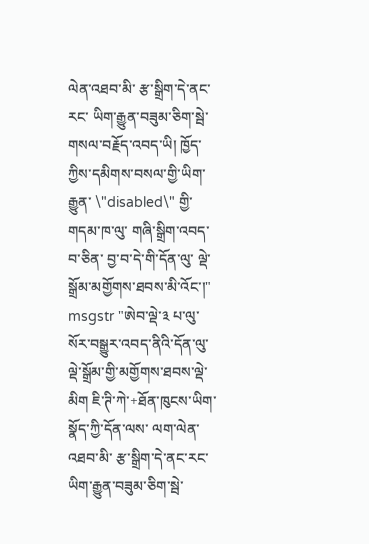ལེན་འཐབ་མི་ རྩ་སྒྲིག་དེ་ནང་རང་ ཡིག་རྒྱུན་བཟུམ་ཅིག་སྦེ་ གསལ་བརྗོད་འབད་ཡི། ཁྱོད་ཀྱིས་དམིགས་བསལ་གྱི་ཡིག་རྒྱུན་ \"disabled\" གྱི་གདམ་ཁ་ལུ་ གཞི་སྒྲིག་འབད་བ་ཅིན་ བྱ་བ་དེ་གི་དོན་ལུ་ ལྡེ་སྒྲོམ་མགྱོགས་ཐབས་མི་འོང་།"
msgstr "ཨེབ་ལྡེ་༣ པ་ལུ་ སོར་བསྒྱུར་འབད་ནིའི་དོན་ལུ་ ལྡེ་སྒྲོམ་གྱི་མགྱོགས་ཐབས་ལྡེ་མིག ཇི་ཊི་ཀེ་+ཐོན་ཁུངས་ཡིག་སྣོད་ཀྱི་དོན་ལས་ ལག་ལེན་འཐབ་མི་ རྩ་སྒྲིག་དེ་ནང་རང་ ཡིག་རྒྱུན་བཟུམ་ཅིག་སྦེ་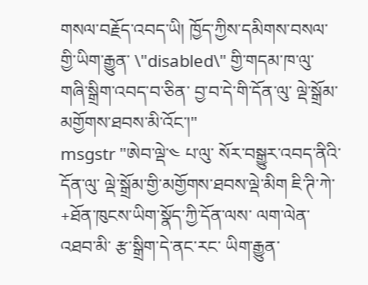གསལ་བརྗོད་འབད་ཡི། ཁྱོད་ཀྱིས་དམིགས་བསལ་གྱི་ཡིག་རྒྱུན་ \"disabled\" གྱི་གདམ་ཁ་ལུ་ གཞི་སྒྲིག་འབད་བ་ཅིན་ བྱ་བ་དེ་གི་དོན་ལུ་ ལྡེ་སྒྲོམ་མགྱོགས་ཐབས་མི་འོང་།"
msgstr "ཨེབ་ལྡེ་༤ པ་ལུ་ སོར་བསྒྱུར་འབད་ནིའི་དོན་ལུ་ ལྡེ་སྒྲོམ་གྱི་མགྱོགས་ཐབས་ལྡེ་མིག ཇི་ཊི་ཀེ་+ཐོན་ཁུངས་ཡིག་སྣོད་ཀྱི་དོན་ལས་ ལག་ལེན་འཐབ་མི་ རྩ་སྒྲིག་དེ་ནང་རང་ ཡིག་རྒྱུན་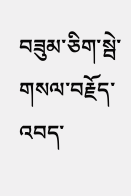བཟུམ་ཅིག་སྦེ་ གསལ་བརྗོད་འབད་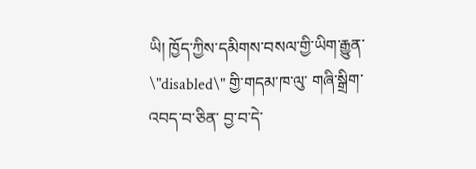ཡི། ཁྱོད་ཀྱིས་དམིགས་བསལ་གྱི་ཡིག་རྒྱུན་ \"disabled\" གྱི་གདམ་ཁ་ལུ་ གཞི་སྒྲིག་འབད་བ་ཅིན་ བྱ་བ་དེ་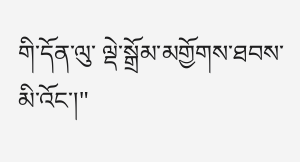གི་དོན་ལུ་ ལྡེ་སྒྲོམ་མགྱོགས་ཐབས་མི་འོང་།"